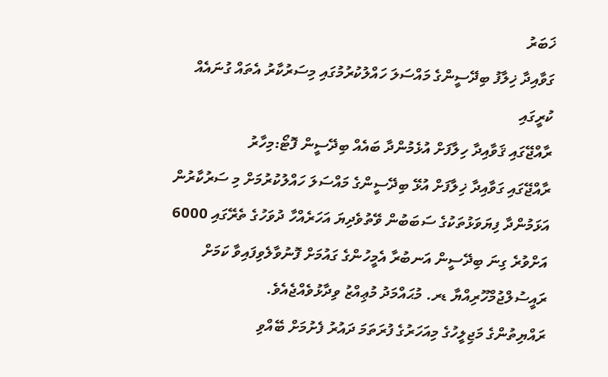ޚަބަރު
ގަވާއިދާ ޚިލާފު ބިދޭސީންގެ މައްސަލަ ހައްލުކުރުމުގައި މިސަރުކާރު އެތައް ގުނައެއް ކުރީގައި
ރާއްޖޭގައި ޤަވާއިދާ ހިލާފަށް އުޅެމުންދާ ބައެއް ބިދޭސީން ފޮޓޯ:މިހާރު
ރާއްޖޭގައި ގަވާއިދާ ޚިލާފަށް އުޅޭ ބިދޭސީންގެ މައްސަލަ ހައްލުކުރުމަށް މި ސަރުކާރުން އަޅަމުންދާ ފިޔަވަޅުތަކުގެ ސަބަބުން ވޭތުވެދިޔަ އަހަރެއްހާ ދުވަހުގެ ތެރޭގައި 6000 އަށްވުރެ ގިނަ ބިދޭސީން އަނބުރާ އެމީހުންގެ ގައުމަށް ފޮނުވާލެވިފައިވާ ކަމަށް ރައީސުލްޖުމްހޫރިއްޔާ ޑރ. މުޙައްމަދު މުޢިއްޒު ވިދާޅުވެއްޖެއެވެ.
ރައްޔިތުންގެ މަޖިލީހުގެ މިއަހަރުގެ ފުރަތަމަ ދައުރު ފެށުމަށް ބޭއްވި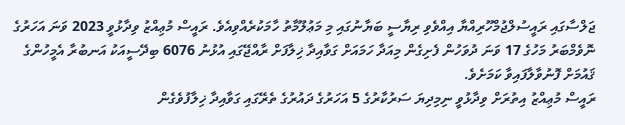ޖަލްސާގައި ރައީސުލްޖުމްހޫރިއްޔާ އިއްވެވި ރިޔާސީ ބަޔާނުގައި މި މަޢުލޫމާތު ހާމަކުރެއްވިއެވެ. ރައީސް މުޢިއްޒު ވިދާޅުވީ 2023 ވަނަ އަހަރުގެ ނޮވެމްބަރު މަހުގެ 17 ވަނަ ދުވަހުން ފެށިގެން މިއަދާ ހަމައަށް ގަވާއިދާ ޚިލާފަށް ރާއްޖޭގައި އުޅުނު 6076 ބިދޭސީއަކު އަނބުރާ އެމީހުންގެ ޤައުމަށް ފޮނުވާލާފައިވާ ކަމަށެވެ.
ރައީސް މުޢިއްޒު އިތުރަށް ވިދާޅުވީ ނިމިދިޔަ ސަރުކާރުގެ 5 އަހަރުގެ ދައުރުގެ ތެރޭގައި ގަވާއިދާ ޚިލާފުވެގެން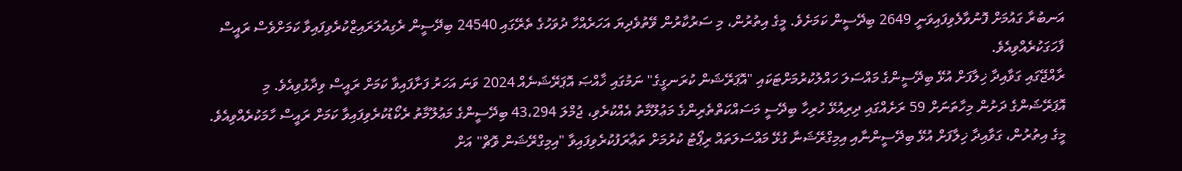އަނބުރާ ގައުމަށް ފޮނުވާލެވިފައިވަނީ 2649 ބިދޭސީން ކަމަށެވެ. މީގެ އިތުރުން، މި ސަރުކާރުން ވޭތުވެދިޔަ އަހަރެއްހާ ދުވަހުގެ ތެރޭގައި 24540 ބިދޭސީން ރެގިއުލަރައިޒްކުރެވިފައިވާ ކަމަށްވެސް ރައީސް ފާހަގަކުރެއްވިއެވެ.
ރާއްޖޭގައި ގަވާއިދާ ޚިލާފަށް އުޅޭ ބިދޭސީންގެ މައްސަލަ ހައްލުކުރުމަށްޓަކައި "އޮޕަރޭޝަން ކުރަނގީގެ" ނަމުގައި ޚާއްޞަ އޮޕަރޭޝަނެއް 2024 ވަނަ އަހަރު ފަށާފައިވާ ކަމަށް ރައީސް ވިދާޅުވިއެވެ. މި އޮޕަރޭޝަންގެ ދަށުން މިހާތަނަށް 59 ރަށެއްގައި ދިރިއުޅޭ ހުރިހާ ބިދޭސީ މަސައްކަތްތެރިންގެ މަޢުލޫމާތު އެއްކުރެވި، ޖުމްލަ 43،294 ބިދޭސީންގެ މަޢުލޫމާތު ރެކޯޑުކުރެވިފައިވާ ކަމަށް ރައީސް ހާމަކުރެއްވިއެވެ.
މީގެ އިތުރުން، ގަވާއިދާ ޚިލާފަށް އުޅޭ ބިދޭސީންނާއި އިމިގްރޭޝަނާ ގުޅޭ މައްސަލަތައް ރިޕޯޓު ކުރުމަށް ތަޢާރަފުކުރެވިފައިވާ "އިމިގްރޭޝަން ވޮޗް" އަށް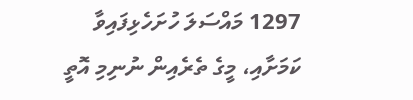1297 މައްސަލަ ހުށަހެޅިފައިވާ ކަމަށާއި، މީގެ ތެރެއިން ނުނިމި އޮތީ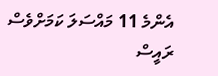އެންމެ 11 މައްސަލަ ކަމަށްވެސް ރައީސް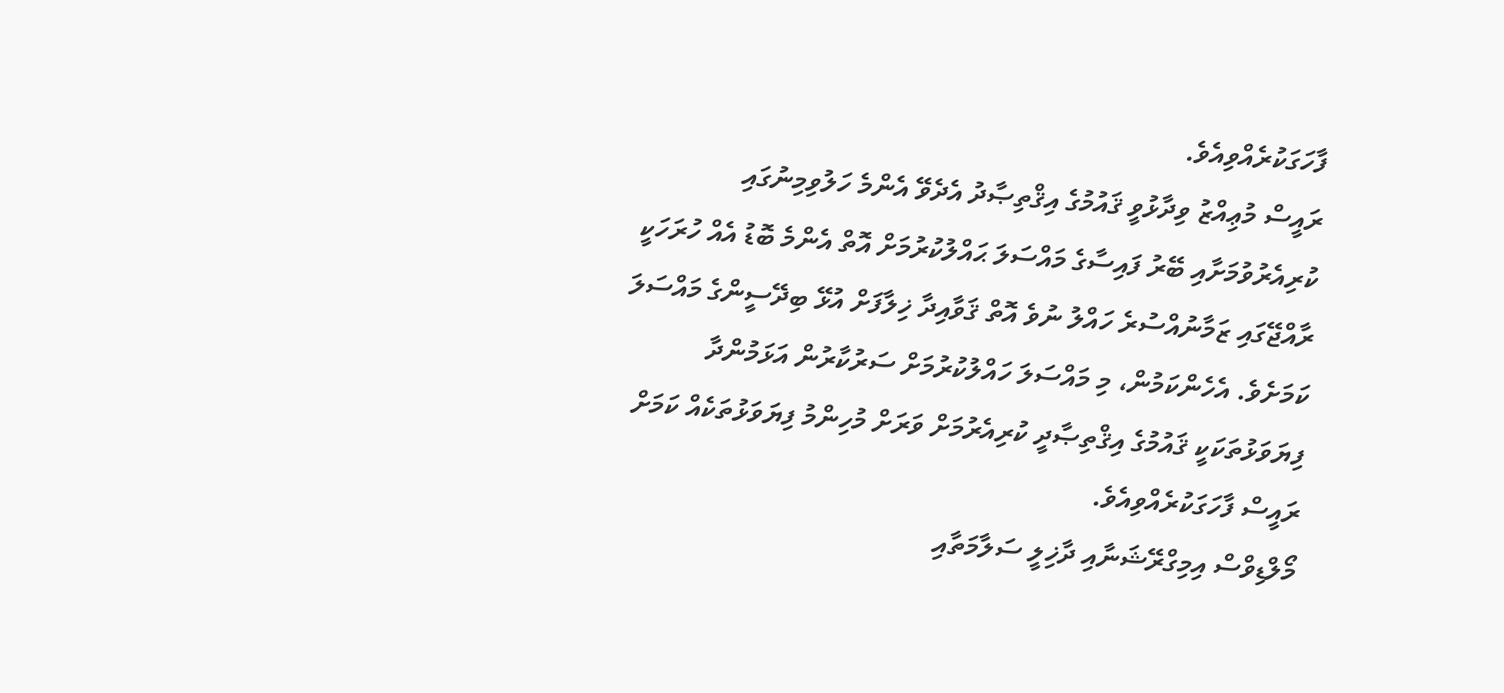ފާހަގަކުރެއްވިއެވެ.
ރައީސް މުޢިއްޒު ވިދާޅުވީ ޤައުމުގެ އިޤްތިޞާދު އެދެވޭ އެންމެ ހަލުވިމިނުގައި ކުރިއެރުވުމަށާއި ބޭރު ފައިސާގެ މައްސަލަ ޙައްލުކުރުމަށް އޮތް އެންމެ ބޮޑު އެއް ހުރަހަކީ ރާއްޖޭގައި ޒަމާނުއްސުރެ ހައްލު ނުވެ އޮތް ޤަވާއިދާ ޚިލާފަށް އުޅޭ ބިދޭސީންގެ މައްސަލަ ކަމަށެވެ. އެހެންކަމުން، މި މައްސަލަ ހައްލުކުރުމަށް ސަރުކާރުން އަޅަމުންދާ ފިޔަވަޅުތަކަކީ ޤައުމުގެ އިޤްތިޞާދީ ކުރިއެރުމަށް ވަރަށް މުހިންމު ފިޔަވަޅުތަކެއް ކަމަށް ރައީސް ފާހަގަކުރެއްވިއެވެ.
މޯލްޑިވްސް އިމިގްރޭޝަނާއި ދާޚިލީ ސަލާމަތާއި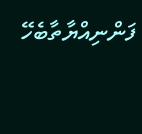ފަންނިއްޔާތާބެހޭ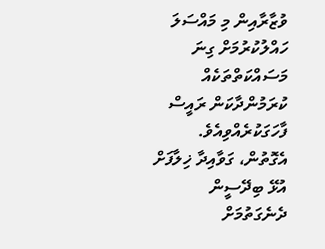ވުޒާރާއިން މި މައްސަލަ ހައްލުކުރުމަށް ގިނަ މަސައްކަތްތަކެއް ކުރަމުންދާކަން ރައީސް ފާހަގަކުރެއްވިއެވެ. އެގޮތުން، ގަވާއިދާ ޚިލާފަށް އުޅޭ ބިދޭސީން ދެނެގަތުމަށް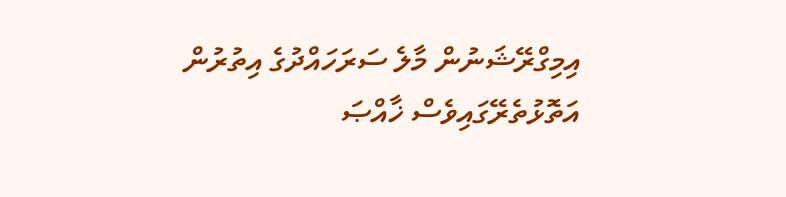އިމިގްރޭޝަނުން މާލެ ސަރަހައްދުގެ އިތުރުން އަތޮޅުތެރޭގައިވެސް ޚާއްޞަ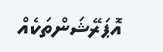އޮޕަރޭޝަންތަކެއް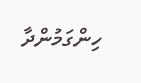ހިންގަމުންދާ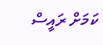ކަމަށް ރައީސް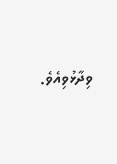ވިދާޅުވިއެވެ.